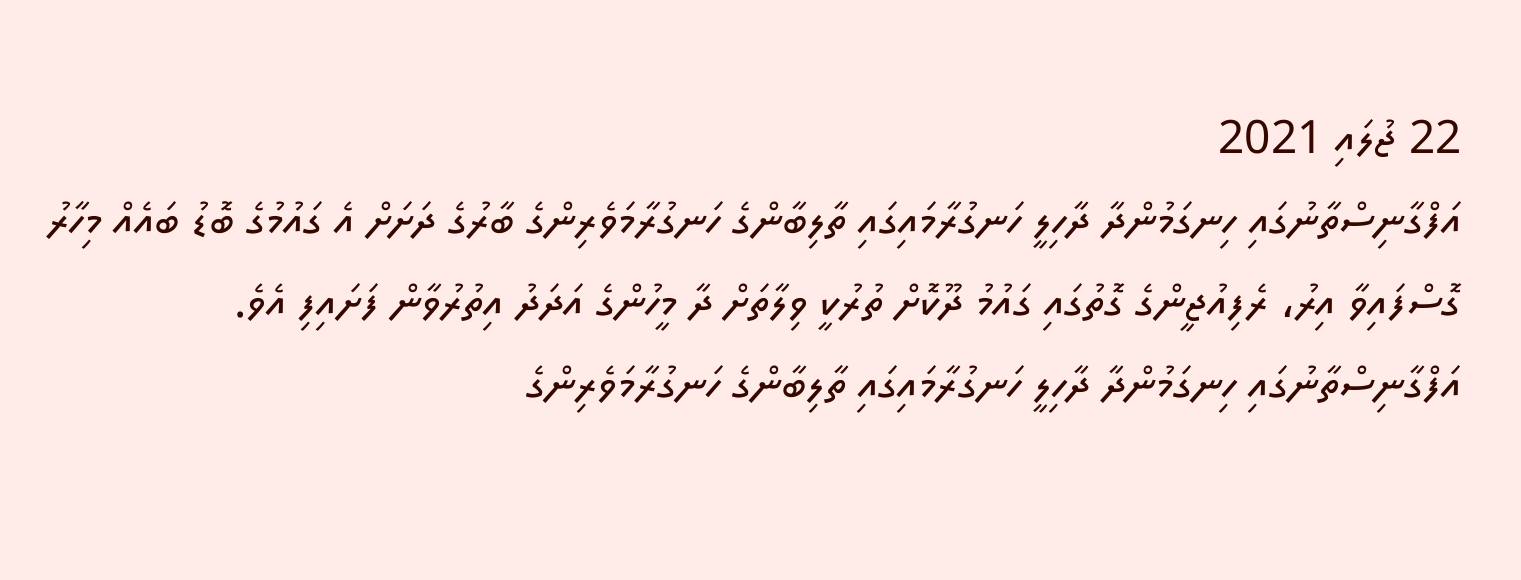22 ޖުލައި 2021
އަފްގާނިސްތާނުގައި ހިނގަމުންދާ ދާހިލީ ހަނގުރާމައިގައި ތާލިބާންގެ ހަނގުރާމަވެރިންގެ ބާރުގެ ދަށަށް އެ ގައުމުގެ ބޮޑު ބައެއް މިހާރު ގޮސްފައިވާ އިރު، ރެފިއުޖީންގެ ގޮތުގައި ގައުމު ދޫކޮށް ތުރުކީ ވިލާތަށް ދާ މީހުންގެ އަދަދު އިތުރުވާން ފަށައިފި އެވެ.
އަފްގާނިސްތާނުގައި ހިނގަމުންދާ ދާހިލީ ހަނގުރާމައިގައި ތާލިބާންގެ ހަނގުރާމަވެރިންގެ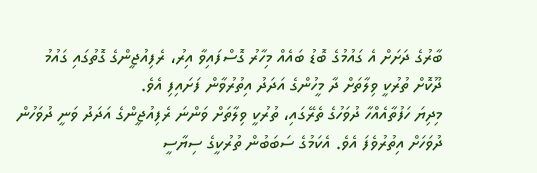ބާރުގެ ދަށަށް އެ ގައުމުގެ ބޮޑު ބައެއް މިހާރު ގޮސްފައިވާ އިރު، ރެފިއުޖީންގެ ގޮތުގައި ގައުމު ދޫކޮށް ތުރުކީ ވިލާތަށް ދާ މީހުންގެ އަދަދު އިތުރުވާން ފަށައިފި އެވެ.
މިދިޔަ ހަފުތާއެއްހާ ދުވަހުގެ ތެރޭގައި، ތުރުކީ ވިލާތަށް ވަންނަ ރެފިއުޖީންގެ އަދަދު ވަނީ ދުވަހުން ދުވަހަށް އިތުރުވެފަ އެވެ. އެކަމުގެ ސަބަބުން ތުރުކީގެ ސިޔާސީ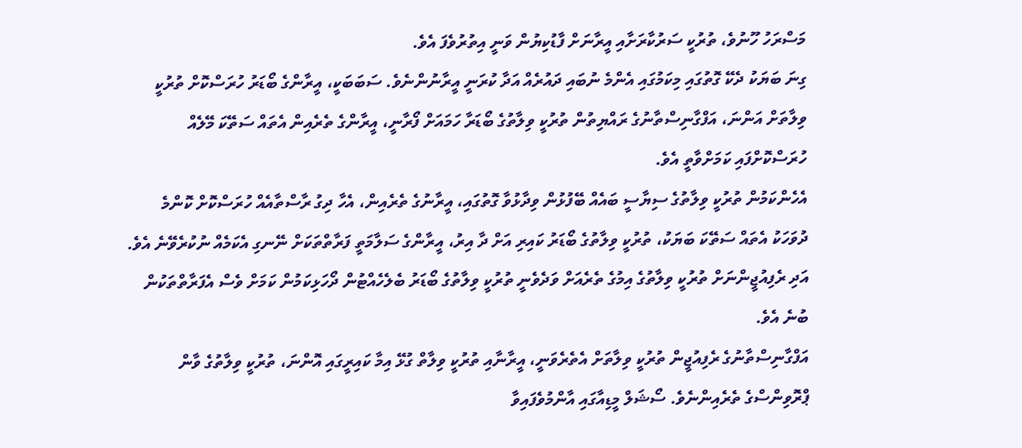މަސްރަހު ހޫނުވެ، ތުރުކީ ސަރުކާރަށާއި އީރާނަށް ފާޑުކިޔުން ވަނީ އިތުރުވެފަ އެވެ.
ގިނަ ބަޔަކު ދެކޭ ގޮތުގައި މިކަމުގައި އެންމެ ނުބައި ދައުރެއް އަދާ ކުރަނީ އީރާނުންނެވެ. ސަބަބަކީ، އީރާންގެ ބޯޑަރު ހުރަސްކޮށް ތުރުކީ ވިލާތަށް އަންނަ، އަފްގާނިސްތާނުގެ ރައްޔިތުން ތުރުކީ ވިލާތުގެ ބޯޑަރާ ހަމައަށް ފޯރާނީ، އީރާންގެ ތެރެއިން އެތައް ސަތޭކަ މޭލެއް ހުރަސްކޮށްފައި ކަމަށްވާތީ އެވެ.
އެހެންކަމުން ތުރުކީ ވިލާތުގެ ސިޔާސީ ބައެއް ބޭފުޅުން ވިދާޅުވާ ގޮތުގައި، އީރާނުގެ ތެރެއިން، އެހާ ދިގު ރާސްތާއެއް ހުރަސްކޮށް ކޮންމެ ދުވަހަކު އެތައް ސަތޭކަ ބަޔަކު، ތުރުކީ ވިލާތުގެ ބޯޑަރު ކައިރި އަށް ދާ އިރު، އީރާންގެ ސަލާމަތީ ފަރާތްތަކަށް ނޭނގި އެކަމެއް ނުކުރެވޭނެ އެވެ. އަދި ރެފިއުޖީންނަށް ތުރުކީ ވިލާތުގެ އިމުގެ ތެރެއަށް ވަދެވެނީ ތުރުކީ ވިލާތުގެ ބޯޑަރު ބެލެހެއްޓުން ދޯހަޅިކަމުން ކަމަށް ވެސް އެފަރާތްތަކުން ބުނެ އެވެ.
އަފްގާނިސްތާނުގެ ރެފިއުޖީން ތުރުކީ ވިލާތަށް އެތެރެވަނީ، އީރާނާއި ތުރުކީ ވިލާތް ގުޅޭ އިމާ ކައިރީގައި އޮންނަ، ތުރުކީ ވިލާތުގެ ވާން ޕްރޮވިންސްގެ ތެރެއިންނެވެ. ސޯޝަލް މީޑިއާގައި އާންމުވެފައިވާ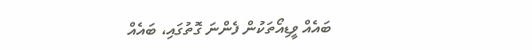ބައެއް ވީޑިއޯތަކުން ފެންނަ ގޮތުގައި، ބައެއް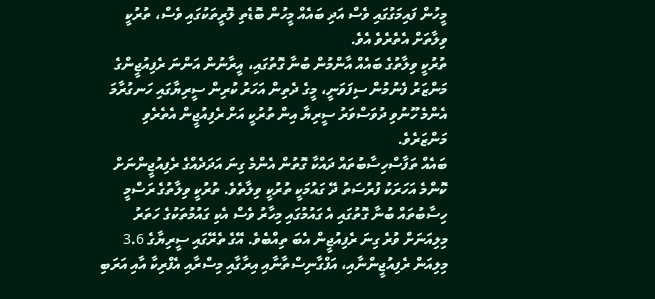މީހުން ފައިމަގުގައި ވެސް އަދި ބައެއް މީހުން ބޮޑެތި ލޮރީތަކުގައި ވެސް، ތުރުކީ ވިލާތަށް އެތެރެވެ އެވެ.
ތުރުކީ ވިލާތުގެ ބައެއް އާންމުން ބުނާ ގޮތުގައި، އީރާނުން އަންނަ ރެފިއުޖީންގެ މަންޒަރު ފެނުމުން ސިފަވަނީ، މީގެ ދެތިން އަހަރު ކުރިން ސީރިޔާގައި ހަނގުރާމަ އެންމެ ހޫނުވި ދުވަސްވަރު ސީރިޔާ އިން ތުރުކީ އަށް ރެފިއުޖީން އެތެރެވި މަންޒަރެވެ.
ބައެއް ތަފާސްހިސާބުތައް ދައްކާ ގޮތުން އެންމެ ގިނަ އަދަދެއްގެ ރެފިއުޖީންނަށް ކޮންމެ އަހަރަކު ފުރުސަތު ދޭ ގައުމަކީ ތުރުކީ ވިލާތެވެ. ތުރުކީ ވިލާތުގެ ރަސްމީ ހިސާބުތައް ބުނާ ގޮތުގައި އެ ގައުމުގައި މިހާރު ވެސް އެކި ގައުމުތަކުގެ ހަތަރު މިލިއަނަށް ވުރެ ގިނަ ރެފިއުޖީން އެބަ ތިއްބެވެ. އޭގެ ތެރޭގައި ސީރިޔާގެ 3.6 މިލިއަން ރެފިއުޖީންނާއި، އަފްގާނިސްތާނާއި އިރާގާއި މިސްރާއި އެފްރިކާ އާއި އަރަބި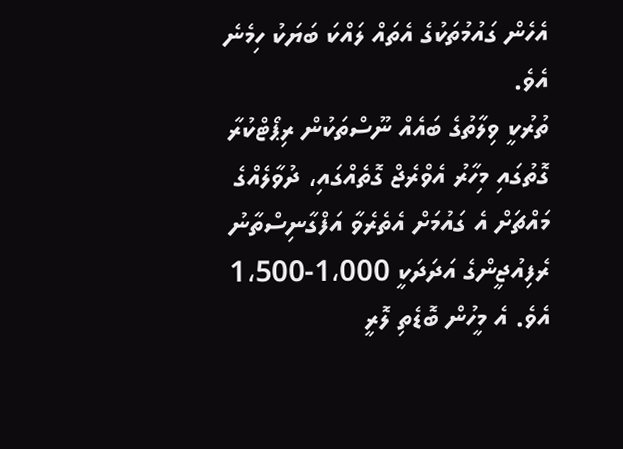އެހެން ގައުމުތަކުގެ އެތައް ލައްކަ ބަޔަކު ހިމެނެ އެވެ.
ތުރުކީ ވިލާތުގެ ބައެއް ނޫސްތަކުން ރިޕޯޓްކުރާ ގޮތުގައި މިހާރު އެވްރެޖް ގޮތެއްގައި، ދުވާލެއްގެ މައްޗަށް އެ ގައުމަށް އެތެރެވާ އަފްގާނިސްތާނު ރެފިއުޖީންގެ އަދަދަކީ 1،000-1،500 އެވެ. އެ މީހުން ބޮޑެތި ލޮރީ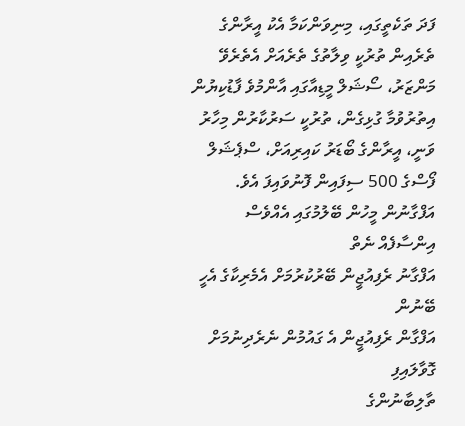ފަދަ ތަކެތީގައި، މިނިވަންކަމާ އެކު އީރާންގެ ތެރެއިން ތުރުކީ ވިލާތުގެ ތެރެއަށް އެތެރެވޭ މަންޒަރު، ސޯޝަލް މީޑިއާގައި އާންމުވެ ފާޑުކިޔުން އިތުރުވުމާ ގުޅިގެން، ތުރުކީ ސަރުކާރުން މިހާރު ވަނީ، އީރާންގެ ބޯޑަރު ކައިރިއަށް، ސްޕެޝަލް ފޯސްގެ 500 ސިފައިން ފޮނުވައިފަ އެވެ.
އަފްގާނުން މީހުން ބޭލުމުގައި އެއްވެސް އިންސާފެއް ނެތް
އަފްގާނު ރެފިއުޖީން ބޭރުކުރުމަށް އެމެރިކާގެ އެހީ ބޭނުން
އަފްގާން ރެފިއުޖީން އެ ގައުމުން ނެރެދިނުމަށް ގޮވާލައިފި
ތާލިބާނުންގެ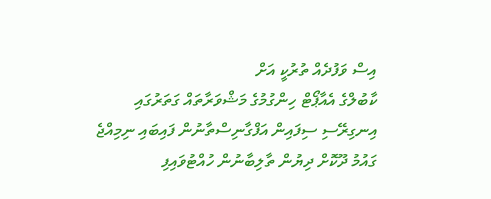އިސް ވަފުދެއް ތުރުކީ އަށް
ކާބުލްގެ އެއާޕޯޓް ހިންގުމުގެ މަޝްވަރާތައް ގަތަރުގައި
އިނގިރޭސި ސިފައިން އަފްގާނިސްތާނުން ފައިބައި ނިމިއްޖެ
ގައުމު ދޫކޮށް ދިޔުން ތާލިބާނުން ހުއްޓުވައިފި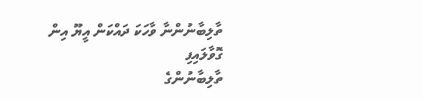ތާލިބާނުންނާ ވާހަކަ ދައްކަން އީޔޫ އިން ގޮވާލައިފި
ތާލިބާނުންގެ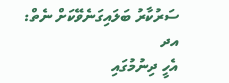ސަރުކާރު ބަލައިގަނެވޭކަށް ނެތް: އދ
އެހީ ދިނުމުގައި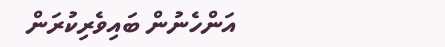އަންހެނުން ބައިވެރިކުރަން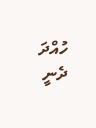ހުއްދަ ދެނީ